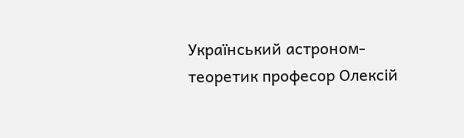Український астроном-теоретик професор Олексій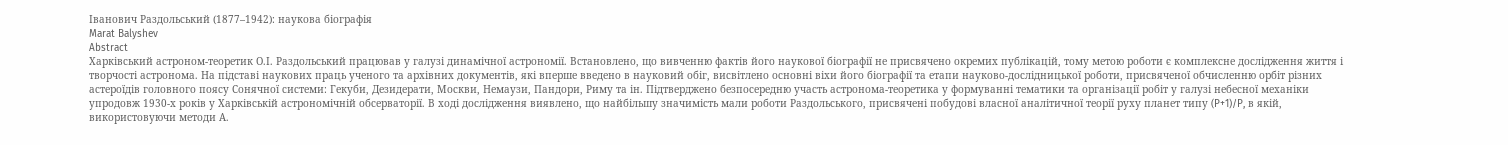Іванович Раздольський (1877–1942): наукова біографія
Marat Balyshev
Abstract
Харківський астроном-теоретик О.І. Раздольський працював у галузі динамічної астрономії. Встановлено, що вивченню фактів його наукової біографії не присвячено окремих публікацій, тому метою роботи є комплексне дослідження життя і творчості астронома. На підставі наукових праць ученого та архівних документів, які вперше введено в науковий обіг, висвітлено основні віхи його біографії та етапи науково-дослідницької роботи, присвяченої обчисленню орбіт різних астероїдів головного поясу Сонячної системи: Гекуби, Дезидерати, Москви, Немаузи, Пандори, Риму та ін. Підтверджено безпосередню участь астронома-теоретика у формуванні тематики та організації робіт у галузі небесної механіки упродовж 1930-х років у Харківській астрономічній обсерваторії. В ході дослідження виявлено, що найбільшу значимість мали роботи Раздольського, присвячені побудові власної аналітичної теорії руху планет типу (P+1)/P, в якій, використовуючи методи А.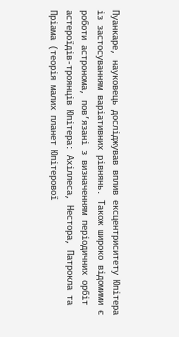Пуанкаре, науковець досліджував вплив ексцентриситету Юпітера із застосуванням варіативних рівнянь. Також широко відомими є роботи астронома, пов’язані з визначенням періодичних орбіт астероїдів-троянців Юпітера: Ахіллеса, Нестора, Патрокла та Пріама (теорія малих планет Юпітерової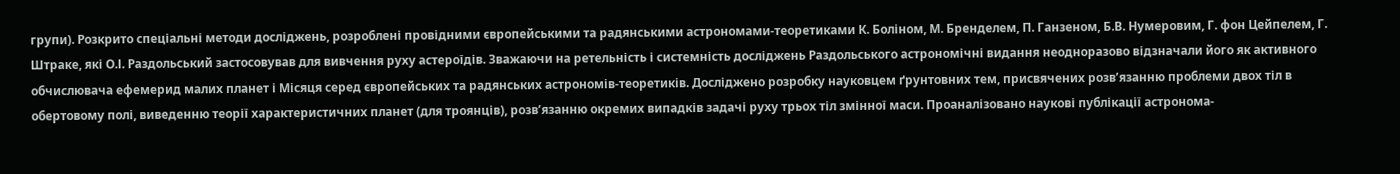групи). Розкрито спеціальні методи досліджень, розроблені провідними європейськими та радянськими астрономами-теоретиками К. Боліном, М. Бренделем, П. Ганзеном, Б.В. Нумеровим, Г. фон Цейпелем, Г. Штраке, які О.І. Раздольський застосовував для вивчення руху астероїдів. Зважаючи на ретельність і системність досліджень Раздольського астрономічні видання неодноразово відзначали його як активного обчислювача ефемерид малих планет і Місяця серед європейських та радянських астрономів-теоретиків. Досліджено розробку науковцем ґрунтовних тем, присвячених розв’язанню проблеми двох тіл в обертовому полі, виведенню теорії характеристичних планет (для троянців), розв’язанню окремих випадків задачі руху трьох тіл змінної маси. Проаналізовано наукові публікації астронома-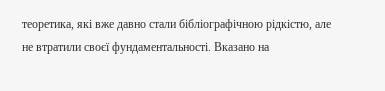теоретика, які вже давно стали бібліографічною рідкістю, але не втратили своєї фундаментальності. Вказано на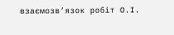взаємозв’язок робіт О.І.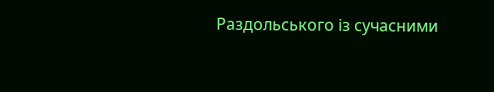Раздольського із сучасними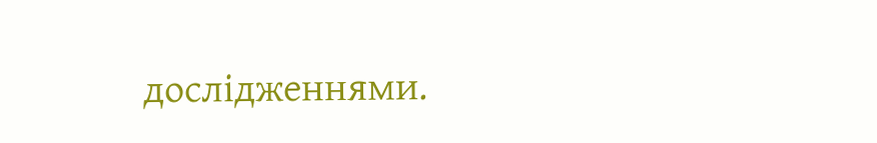дослідженнями.